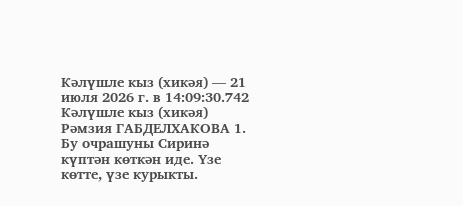Кәлүшле кыз (хикәя) — 21 июля 2026 г. в 14:09:30.742
Кәлүшле кыз (хикәя) Рәмзия ГАБДЕЛХАКОВА 1. Бу очрашуны Сиринә күптән көткән иде. Үзе көтте, үзе курыкты.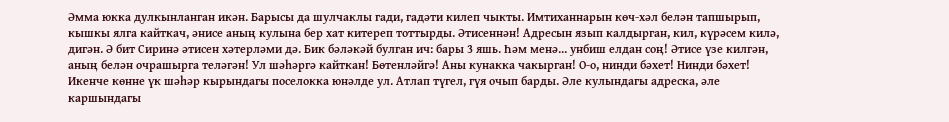Әмма юкка дулкынланган икән. Барысы да шулчаклы гади, гадәти килеп чыкты. Имтиханнарын көч-хәл белән тапшырып, кышкы ялга кайткач, әнисе аның кулына бер хат китереп тоттырды. Әтисеннән! Адресын язып калдырган, кил, күрәсем килә, дигән. Ә бит Сиринә әтисен хәтерләми дә. Бик бәләкәй булган ич: бары 3 яшь. Һәм менә... унбиш елдан соң! Әтисе үзе килгән, аның белән очрашырга теләгән! Ул шәһәргә кайткан! Бөтенләйгә! Аны кунакка чакырган! О-о, нинди бәхет! Нинди бәхет! Икенче көнне үк шәһәр кырындагы поселокка юнәлде ул. Атлап түгел, гүя очып барды. Әле кулындагы адреска, әле каршындагы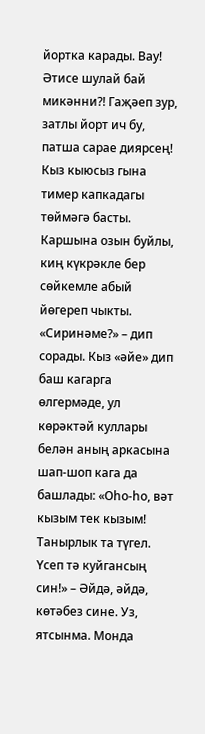йортка карады. Вау! Әтисе шулай бай микәнни?! Гаҗәеп зур, затлы йорт ич бу, патша сарае диярсең! Кыз кыюсыз гына тимер капкадагы төймәгә басты. Каршына озын буйлы, киң күкрәкле бер сөйкемле абый йөгереп чыкты. «Сиринәме?» – дип сорады. Кыз «әйе» дип баш кагарга өлгермәде, ул көрәктәй куллары белән аның аркасына шап-шоп кага да башлады: «Оһо-һо, вәт кызым тек кызым! Танырлык та түгел. Үсеп тә куйгансың син!» – Әйдә, әйдә, көтәбез сине. Уз, ятсынма. Монда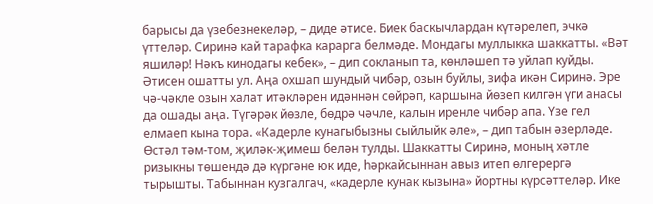барысы да үзебезнекеләр, – диде әтисе. Биек баскычлардан күтәрелеп, эчкә үттеләр. Сиринә кай тарафка карарга белмәде. Мондагы муллыкка шаккатты. «Вәт яшиләр! Нәкъ кинодагы кебек», – дип сокланып та, көнләшеп тә уйлап куйды. Әтисен ошатты ул. Аңа охшап шундый чибәр, озын буйлы, зифа икән Сиринә. Эре чә-чәкле озын халат итәкләрен идәннән сөйрәп, каршына йөзеп килгән үги анасы да ошады аңа. Түгәрәк йөзле, бөдрә чәчле, калын иренле чибәр апа. Үзе гел елмаеп кына тора. «Кадерле кунагыбызны сыйлыйк әле», – дип табын әзерләде. Өстәл тәм-том, җиләк-җимеш белән тулды. Шаккатты Сиринә, моның хәтле ризыкны төшендә дә күргәне юк иде, һәркайсыннан авыз итеп өлгерергә тырышты. Табыннан кузгалгач, «кадерле кунак кызына» йортны күрсәттеләр. Ике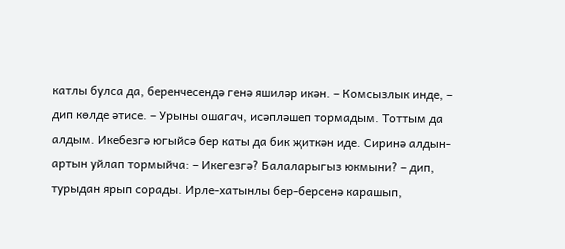катлы булса да, беренчесендә генә яшиләр икән. – Комсызлык инде, – дип көлде әтисе. – Урыны ошагач, исәпләшеп тормадым. Тоттым да алдым. Икебезгә югыйсә бер каты да бик җиткән иде. Сиринә алдын-артын уйлап тормыйча: – Икегезгә? Балаларыгыз юкмыни? – дип, турыдан ярып сорады. Ирле-хатынлы бер-берсенә карашып,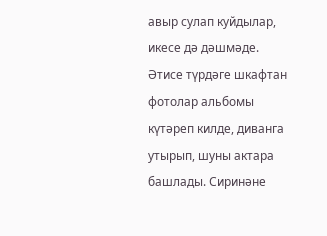авыр сулап куйдылар, икесе дә дәшмәде. Әтисе түрдәге шкафтан фотолар альбомы күтәреп килде, диванга утырып, шуны актара башлады. Сиринәне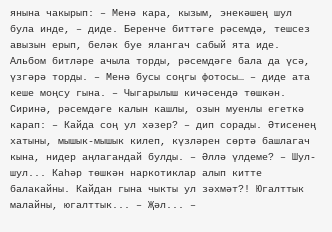янына чакырып: – Менә кара, кызым, энекәшең шул була инде, – диде. Беренче биттәге рәсемдә, тешсез авызын ерып, беләк буе ялангач сабый ята иде. Альбом битләре ачыла торды, рәсемдәге бала да үсә, үзгәрә торды. – Менә бусы соңгы фотосы… – диде ата кеше моңсу гына. – Чыгарылыш кичәсендә төшкән. Сиринә, рәсемдәге калын кашлы, озын муенлы егеткә карап: – Кайда соң ул хәзер? – дип сорады. Әтисенең хатыны, мышык-мышык килеп, күзләрен сөртә башлагач кына, нидер аңлагандай булды. – Әллә үлдеме? – Шул-шул... Каһәр төшкән наркотиклар алып китте балакайны. Кайдан гына чыкты ул зәхмәт?! Югалттык малайны, югалттык... – Җәл... –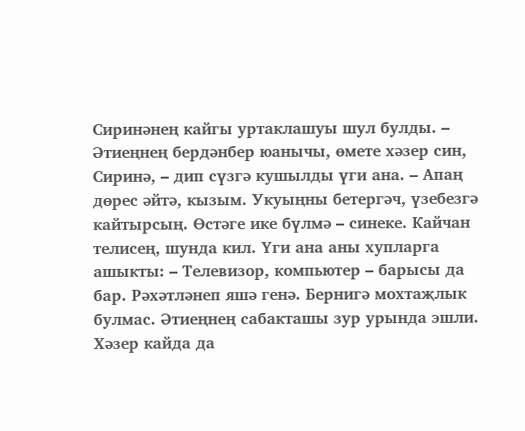Сиринәнең кайгы уртаклашуы шул булды. – Әтиеңнең бердәнбер юанычы, өмете хәзер син, Сиринә, – дип сүзгә кушылды үги ана. – Апаң дөрес әйтә, кызым. Укуыңны бетергәч, үзебезгә кайтырсың. Өстәге ике бүлмә – синеке. Кайчан телисең, шунда кил. Үги ана аны хупларга ашыкты: – Телевизор, компьютер – барысы да бар. Рәхәтләнеп яшә генә. Бернигә мохтаҗлык булмас. Әтиеңнең сабакташы зур урында эшли. Хәзер кайда да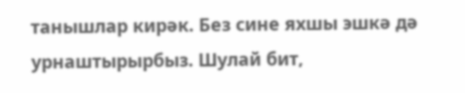танышлар кирәк. Без сине яхшы эшкә дә урнаштырырбыз. Шулай бит,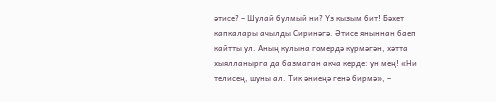әтисе? – Шулай булмый ни? Үз кызым бит! Бәхет капкалары ачылды Сиринәгә. Әтисе яныннан баеп кайтты ул. Аның кулына гомердә күрмәгән, хәтта хыялланырга да базмаган акча керде: ун мең! «Ни телисең, шуны ал. Тик әниеңә генә бирмә», –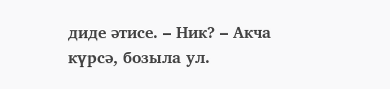диде әтисе. – Ник? – Акча күрсә, бозыла ул.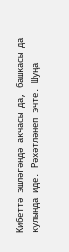Кибеттә эшләгәндә акчасы да, башкасы да кулында иде. Рәхәтләнеп эчте. Шуңа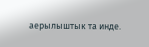аерылыштык та инде.